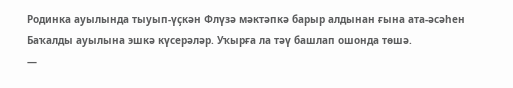Родинка ауылында тыуып-үҫкән Флүзә мәктәпкә барыр алдынан ғына ата-әсәһен Баҡалды ауылына эшкә күсерәләр. Уҡырға ла тәү башлап ошонда төшә.
—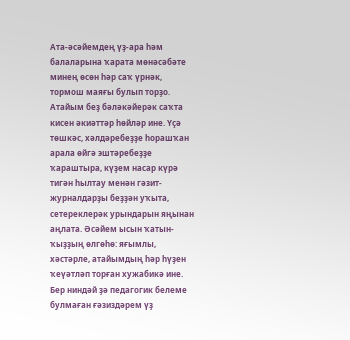Ата-әсәйемдең үҙ-ара һәм балаларына ҡарата мөнәсәбәте минең өсөн һәр саҡ үрнәк, тормош маяғы булып торҙо. Атайым беҙ бәләкәйерәк саҡта кисен әкиәттәр һөйләр ине. Үҫә төшкәс, хәлдәребеҙҙе һорашҡан арала өйгә эштәребеҙҙе ҡараштыра, күҙем насар күрә тигән һылтау менән гәзит-журналдарҙы беҙҙән уҡыта, сетереклерәк урындарын яңынан аңлата. Әсәйем ысын ҡатын-ҡыҙҙың өлгөһө: яғымлы, хәстәрле, атайымдың һәр һүҙен ҡеүәтләп торған хужабикә ине. Бер ниндәй ҙә педагогик белеме булмаған ғәзиздәрем үҙ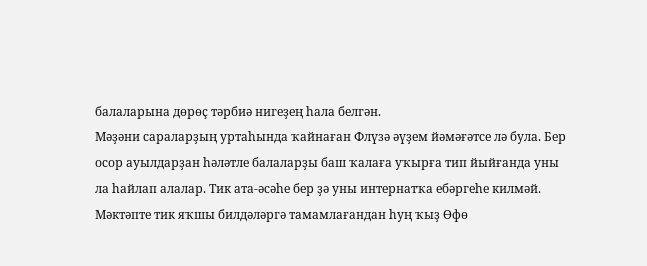балаларына дөрөҫ тәрбиә нигеҙең һала белгән.
Мәҙәни сараларҙың уртаһында ҡайнаған Флүзә әүҙем йәмәғәтсе лә була. Бер осор ауылдарҙан һәләтле балаларҙы баш ҡалаға уҡырға тип йыйғанда уны ла һайлап алалар. Тик ата-әсәһе бер ҙә уны интернатҡа ебәргеһе килмәй. Мәктәпте тик яҡшы билдәләргә тамамлағандан һуң ҡыҙ Өфө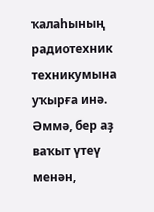ҡалаһының радиотехник техникумына уҡырға инә. Әммә, бер аҙ ваҡыт үтеү менән,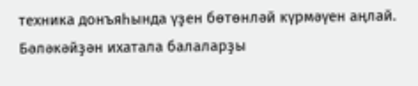техника донъяһында үҙен бөтөнләй күрмәүен аңлай. Бәләкәйҙән ихатала балаларҙы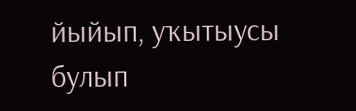йыйып, уҡытыусы булып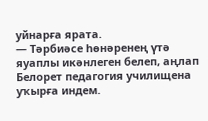уйнарға ярата.
— Тәрбиәсе һөнәренең үтә яуаплы икәнлеген белеп, аңлап Белорет педагогия училищена уҡырға индем.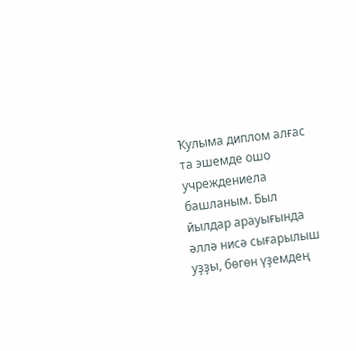Ҡулыма диплом алғас та эшемде ошо учреждениела башланым. Был йылдар арауығында әллә нисә сығарылыш уҙҙы, бөгөн үҙемдең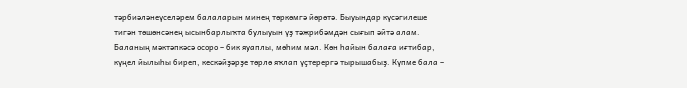тәрбиәләнеүселәрем балаларын минең төркөмгә йөрөтә. Быуындар күсәгилеше тигән төшөнсәнең ысынбарлыҡта булыуын үҙ тәжрибәмдән сығып әйтә алам.
Баланың мәктәпкәсә осоро – бик яуаплы, мөһим мәл. Көн һайын балаға иғтибар, күңел йылыһы биреп, кескәйҙәрҙе төрлө яҡлап үҫтерергә тырышабыҙ. Күпме бала –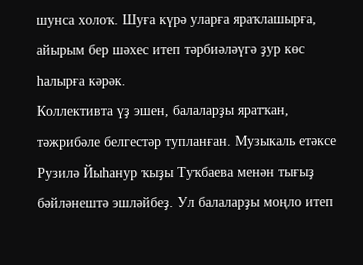шунса холоҡ. Шуға күрә уларға яраҡлашырға, айырым бер шәхес итеп тәрбиәләүгә ҙур көс һалырға кәрәк.
Коллективта үҙ эшен, балаларҙы яратҡан, тәжрибәле белгестәр тупланған. Музыкаль етәксе Рузилә Йыһанур ҡыҙы Туҡбаева менән тығыҙ бәйләнештә эшләйбеҙ. Ул балаларҙы моңло итеп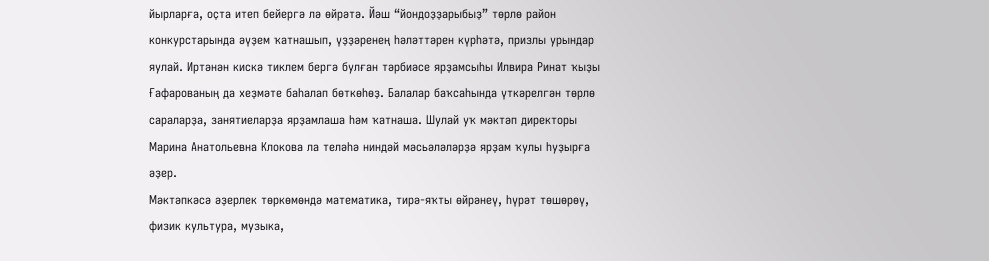йырларға, оҫта итеп бейергә лә өйрәтә. Йәш “йондоҙҙарыбыҙ” төрлө район конкурстарында әүҙем ҡатнашып, үҙҙәренең һәләттәрен күрһәтә, призлы урындар яулай. Иртәнән кискә тиклем бергә булған тәрбиәсе ярҙамсыһы Илвира Ринат ҡыҙы Ғафарованың да хеҙмәте баһалап бөткөһөҙ. Балалар баҡсаһында үткәрелгән төрлө сараларҙа, занятиеларҙа ярҙамлаша һәм ҡатнаша. Шулай уҡ мәктәп директоры Марина Анатольевна Клокова ла теләһә ниндәй мәсьәләләрҙә ярҙам ҡулы һуҙырға әҙер.
Мәктәпкәсә әҙерлек төркөмөндә математика, тирә-яҡты өйрәнеү, һүрәт төшөрөү, физик культура, музыка,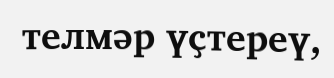телмәр үҫтереү,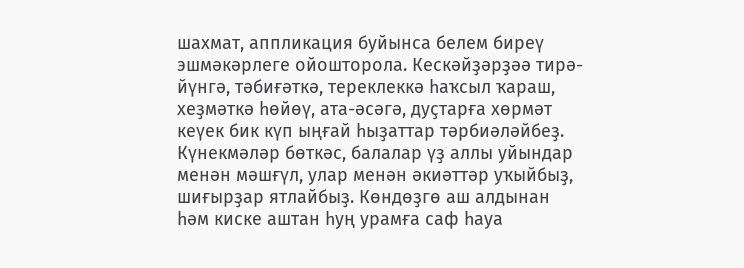шахмат, аппликация буйынса белем биреү эшмәкәрлеге ойошторола. Кескәйҙәрҙәә тирә-йүнгә, тәбиғәткә, тереклеккә һаҡсыл ҡараш, хеҙмәткә һөйөү, ата-әсәгә, дуҫтарға хөрмәт кеүек бик күп ыңғай һыҙаттар тәрбиәләйбеҙ. Күнекмәләр бөткәс, балалар үҙ аллы уйындар менән мәшғүл, улар менән әкиәттәр уҡыйбыҙ, шиғырҙар ятлайбыҙ. Көндөҙгө аш алдынан һәм киске аштан һуң урамға саф һауа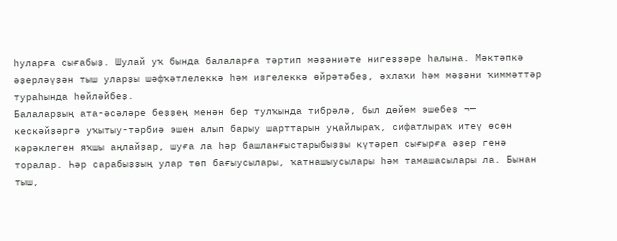һуларға сығабыҙ. Шулай уҡ бында балаларға тәртип мәҙәниәте нигеҙҙәре һалына. Мәктәпкә әҙерләүҙән тыш уларҙы шәфҡәтлелеккә һәм изгелеккә өйрәтәбеҙ, әхлаҡи һәм мәҙәни ҡиммәттәр тураһында һөйләйбеҙ.
Балаларҙың ата-әсәләре беҙҙең менән бер тулҡында тибрәлә, был дөйөм эшебеҙ ¬— кескәйҙәргә уҡытыу-тәрбиә эшен алып барыу шарттарын уңайлыраҡ, сифатлыраҡ итеү өсөн кәрәклеген яҡшы аңлайҙар, шуға ла һәр башланғыстарыбыҙҙы күтәреп сығырға әҙер генә торалар. Һәр сарабыҙҙың улар төп бағыусылары, ҡатнашыусылары һәм тамашасылары ла. Бынан тыш,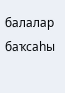балалар баҡсаһы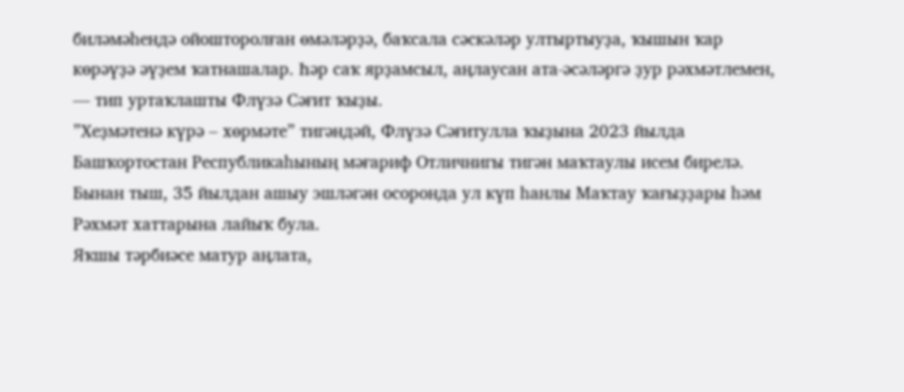биләмәһендә ойошторолған өмәләрҙә, баҡсала сәскәләр ултыртыуҙа, ҡышын ҡар көрәүҙә әүҙем ҡатнашалар. Һәр саҡ ярҙамсыл, аңлаусан ата-әсәләргә ҙур рәхмәтлемен, — тип уртаҡлашты Флүзә Сәғит ҡыҙы.
”Хеҙмәтенә күрә – хөрмәте” тигәндәй, Флүзә Сәғитулла ҡыҙына 2023 йылда Башҡортостан Республикаһының мәғариф Отличнигы тигән маҡтаулы исем бирелә. Бынан тыш, 35 йылдан ашыу эшләгән осоронда ул күп һанлы Маҡтау ҡағыҙҙары һәм Рәхмәт хаттарына лайыҡ була.
Яҡшы тәрбиәсе матур аңлата,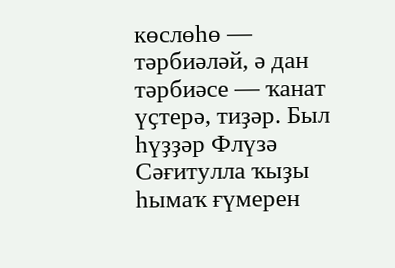көслөһө — тәрбиәләй, ә дан тәрбиәсе — ҡанат үҫтерә, тиҙәр. Был һүҙҙәр Флүзә Сәғитулла ҡыҙы һымаҡ ғүмерен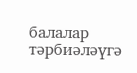балалар тәрбиәләүгә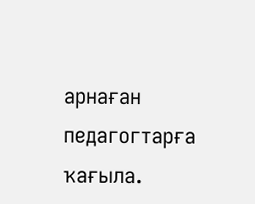арнаған педагогтарға ҡағыла.